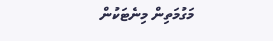މަގުމަތިން މިނެޓަކުން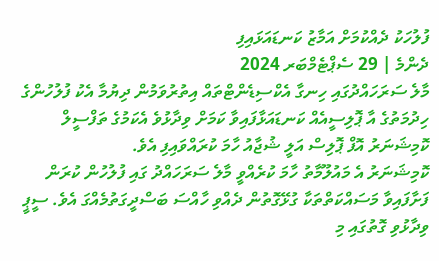ފުލުހަކު ދެއްކުމަށް އަމާޒު ކަނޑައަޅައިފި
ދެންމެ | 29 ސެޕްޓެމްބަރ 2024
މާލެ ސަރަހައްދުގައި ހިނގާ އެކްސިޑެންޓްތައް އިތުރުވަމުން ދިޔުމާ އެކު ފުލުހުންގެ ހިދުމަތުގެ އާ ޕޮލިސީއެއް ކަނޑައަޅާފައިވާ ކަމަށް ވިދާޅުވެ އެކަމުގެ ތަފްސީލް ކޮމިޝަނަރު އޮފް ޕޮލިސް އަލީ ޝުޖާއު ހާމަ ކުރައްވައިފި އެވެ.
ކޮމިޝަނަރު އެ މައުލޫމާތު ހާމަ ކުރެއްވީ މާލެ ސަރަހައްދު ގައި ފުލުހުން ކުރަން ފަށާފައިވާ މަސައްކަތްތަކާ ގުޅޭގޮތުން ދެއްވި ހާއްސަ ބަސްދީގަތުމެއްގަ އެވެ. ސީޕީ ވިދާޅުވި ގޮތުގައި މި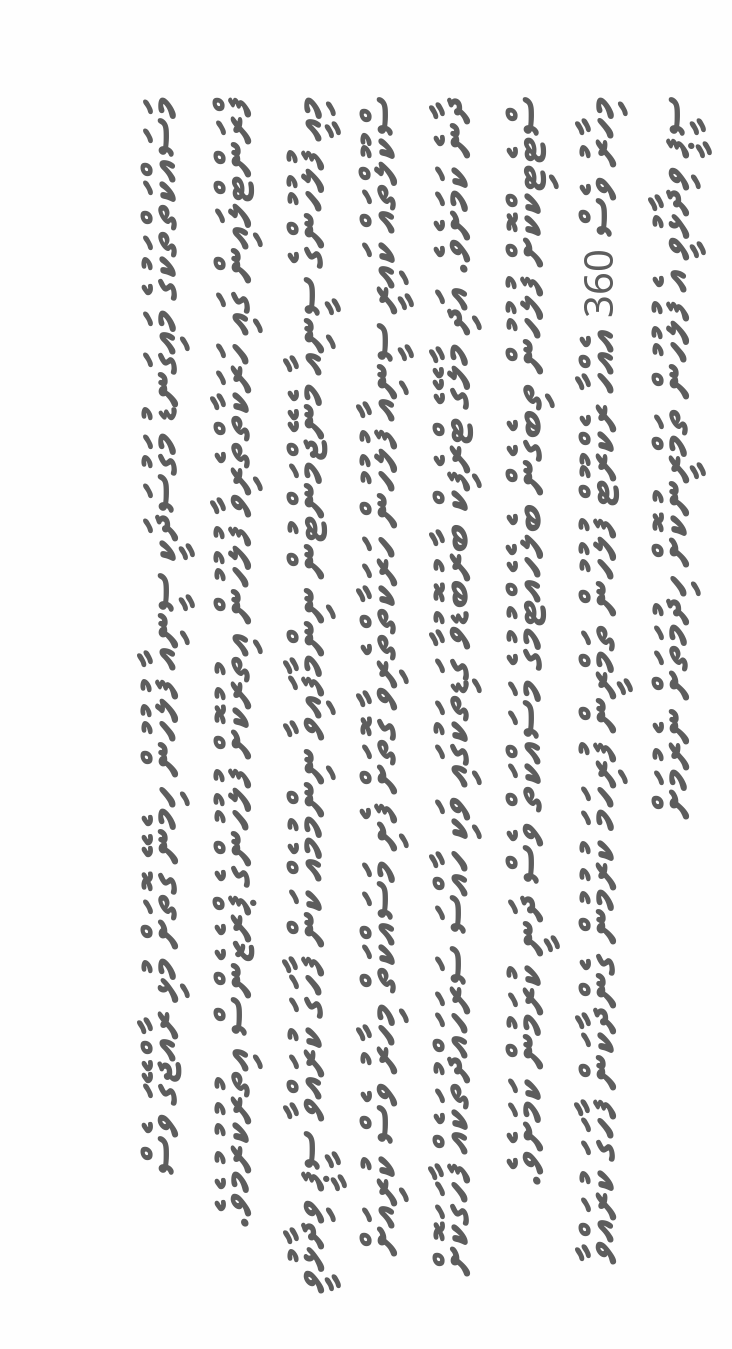މަސައްކަތްތަކުގެ މައިގަނޑު މަގުސަދަކީ ސީނިއާ ފުލުހުން ހިމެނޭ ގޮތަށް މުޅި ރާއްޖޭގަ ވެސް ފްރަންޓްލައިން ގައި ހަރަކާތްތެރިވާ ފުލުހުން އިތުރުކޮށް ފުލުހުންގެ ޕްރެޒެންސް އިތުރުކުރުމެވެ.
މިއީ ފުލުހުންގެ ސީނިއާ މެނޭޖްމަންޓުން ނިންމާފައިވާ ނިންމުމެއް ކަން ފާހަގަ ކުރައްވާ ސީޕީ ވިދާޅުވީ ސްކޫލްތައް ކައިރީ ސީނިއާ ފުލުހުން ހަރަކާތްތެރިވާ ގޮތަށް ފެށި މަސައްކަތް މިހާރު ވެސް ކުރިއަށް ދާނެ ކަމަށެވެ. އަދި މާލޭގެ ޓްރެފިކް ބާރުބޮޑުވާ ގަޑިތަކުގައި ވަކި ހާއްސަ ސަރަހައްދުތަކެއް ފާހަގަކޮށް ސްޓެޓިކްކޮށް ފުލުހުން ތިބެގެން ބެލެހެއްޓުމުގެ މަސައްކަތް ވެސް ދަނީ ކުރަމުން ކަމަށެވެ.
މިހާރު ވެސް 360 އެއްހާ ރެކްރޫޓް ފުލުހުން ތަމްރީން ފުރިހަމަ ކުރުމުން ގެންދާކަން ފާހަގަ ކުރައްވާ ސީޕީ ވިދާޅުވީ އެ ފުލުހުން ތަމްރީނުކޮށް ހިދުމަތަށް ނެރުމަށް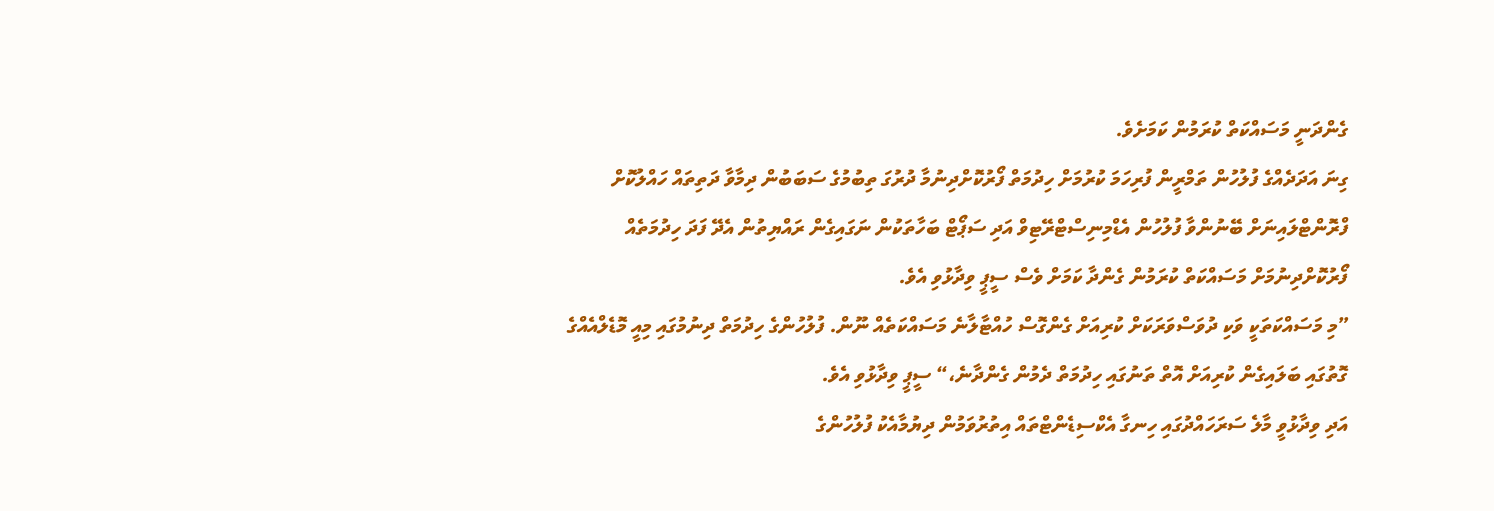ގެންދަނީ މަސައްކަތް ކުރަމުން ކަމަށެވެ.
ގިނަ އަދަދެއްގެ ފުލުހުން ތަމްރީން ފުރިހަމަ ކުރުމަށް ހިދުމަތް ފޯރުކޮށްދިނުމާ ދުރުގަ ތިބުމުގެ ސަބަބުން ދިމާވާ ދަތިތައް ހައްލުކޮށް ފްރޮންޓްލައިނަށް ބޭނުންވާ ފުލުހުން އެޑްމިނިސްޓްރޭޓިވް އަދި ސަޕޯޓް ބަހާތަކުން ނަގައިގެން ރައްޔިތުން އެދޭ ފަދަ ހިދުމަތެއް ފޯރުކޮށްދިނުމަށް މަސައްކަތް ކުރަމުން ގެންދާ ކަމަށް ވެސް ސީޕީ ވިދާޅުވި އެވެ.
”މި މަސައްކަތަކީ ވަކި ދުވަސްވަރަކަށް ކުރިއަށް ގެންގޮސް ހުއްޓާލާނެ މަސައްކަތެއް ނޫން. ފުލުހުންގެ ހިދުމަތް ދިނުމުގައި މިއީ މޮޑެލްއެއްގެ ގޮތުގައި ބަލައިގެން ކުރިއަށް އޮތް ތަނުގައި ހިދުމަތް ދެމުން ގެންދާނެ،“ ސީޕީ ވިދާޅުވި އެވެ.
އަދި ވިދާޅުވީ މާލެ ސަރަހައްދުގައި ހިނގާ އެކްސިޑެންޓްތައް އިތުރުވަމުން ދިޔުމާއެކު ފުލުހުންގެ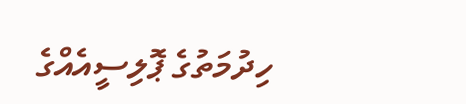ހިދުމަތުގެ ޕޮލިސީއެއްގެ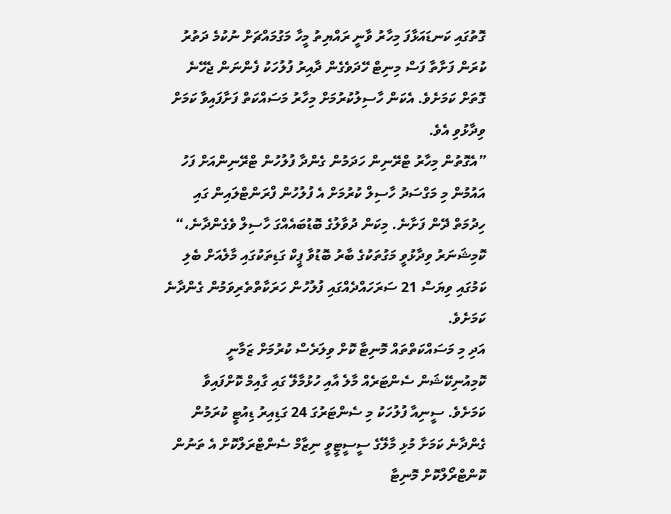ގޮތުގައި ކަނޑައަޅާފަ މިހާރު ވާނީ ރައްޔިތު މީހާ މަގުމައްޗަށް ނުކުމެ ދަތުރު ކުރަން ފަށާތާ ފަސް މިނިޓް ހޭދަވެގެން ދާއިރު ފުލުހަކު ފެންނަން ޖެހޭނެ ގޮތަށް ކަމަށެވެ. އެކަން ހާސިލުކުރުމަށް މިހާރު މަސައްކަތް ފަށާފައިވާ ކަމަށް ވިދާޅުވި އެވެ.
”އެގޮތުން މިހާރު ޓްރޭނިން ހަދަމުން ގެންދާ ފުލުހުން ޓްރޭނިންއަށް ފަހު އައުމުން މި މަގްސަދު ހާސިލް ކުރުމަށް އެ ފުލުހުން ފްރަންޓްލައިން ގައި ހިދުމަތް ދޭން ފަށާނެ. މިކަން ދުވާލުގެ ބޮޑުބައެއްގަ ހާސިލް ވެގެންދާނެ،“
ކޮމިޝަނަރު ވިދާޅުވީ މަގުތަކުގެ ބާރު ބޮޑުވާ ޕީކް ގަޑިތަކުގައި މާލެއަށް ބެލި ކަމުގައި ވިޔަސް 21 ސަރަހައްދެއްގައި ފުލުހުން ހަރަކާތްތެރިވަމުން ގެންދާނެ ކަމަށެވެ.
އަދި މި މަސައްކަތްތައް މޮނިޓާ ކޮށް ވިލަރެސް ކުރުމަށް ޒަމާނީ ކޮމިއުނިކޭޝަން ސެންޓަރެއް މާލެ އާއި ހުޅުމާލޭ ގައި ގާއިމް ކޮށްފައިވާ ކަމަށެވެ. ސީނިއާ ފުލުހަކު މި ސެންޓަރުގަ 24 ގަޑިއިރު ޑިއުޓީ ކުރަމުން ގެންދާނެ ކަމަށާ މުޅި މާލޭގެ ސީސީޓީވީ ނިޒާމް ސެންޓްރަލްކޮށް އެ ތަނުން ކޮންޓްރޯލްކޮށް މޮނިޓާ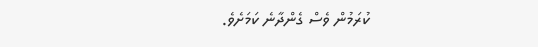ކުރަމުން ވެސް ގެންދާނެ ކަމަށެވެ.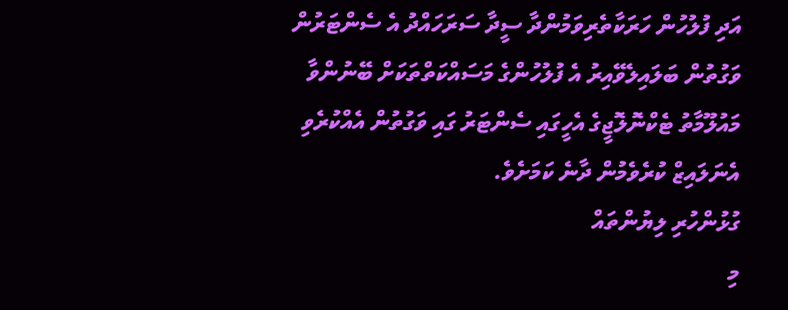އަދި ފުލުހުން ހަރަކާތެރިވަމުންދާ ސީދާ ސަރަހައްދު އެ ސެންޓަރުން ވަގުތުން ބަލައިލެވޭއިރު އެ ފުލުހުންގެ މަސައްކަތްތަކަށް ބޭނުންވާ މައުލޫމާތު ޓެކްނޮލޮޖީގެ އެހީގައި ސެންޓަރު ގައި ވަގުތުން އެއްކުރެވި އެނަލައިޒް ކުރެވެމުން ދާނެ ކަމަށެވެ.
ގުޅުންހުރި ލިޔުންތައް
މި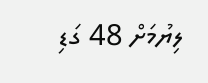ލިޔުމަށް 48 ގަޑި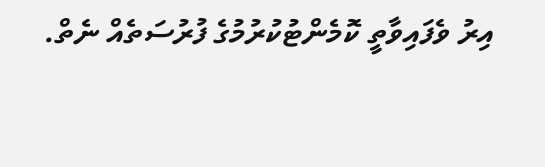އިރު ވެފައިވާތީ ކޮމެންޓުކުރުމުގެ ފުރުސަތެއް ނެތް.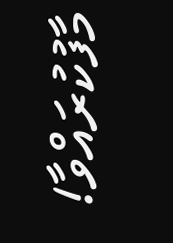މާފުކުރައްވާ!